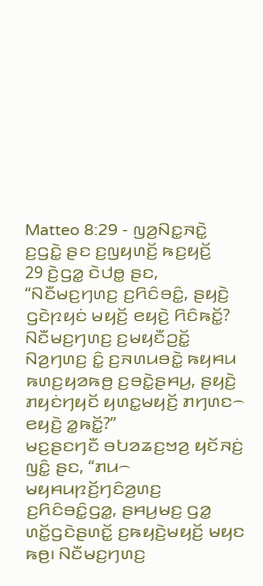Matteo 8:29 - ꤜꤤ꤬ꤡꤢ꤭ꤏꤢꤧ꤭ ꤢ꤬ꤞꤢꤧ꤭ ꤔꤢ ꤢ꤬ꤜꤟꤛꤢꤩ꤬ ꤒꤢ꤬ꤟꤢꤩ꤬
29 ꤢꤧ꤬ꤞꤤ꤭ ꤢꤧꤓꤥ꤭ ꤔꤢ, “ꤡꤢꤪꤗꤢ꤬ꤚꤛꤢ꤬ ꤢ꤬ꤖꤢꤨꤋꤢꤨ꤭, ꤔꤟꤢꤧ꤬ ꤞꤢꤧꤐꤟꤢꤦ ꤗꤟꤢꤩ꤬ ꤕꤟꤢꤧ꤬ ꤖꤢꤨꤒꤢꤩ꤭? ꤡꤢꤪꤗꤢ꤬ꤚꤛꤢ꤬ ꤢ꤬ꤗꤟꤢꤪꤑꤢꤩ꤭ ꤡꤤ꤬ꤚꤛꤢ꤬ ꤢꤨ꤭ ꤢ꤬ꤏꤛꤣꤋꤢꤧ꤭ ꤒꤟꤌꤣ ꤒꤛꤢ꤬ꤟꤤꤒꤥ꤬ ꤢ꤬ꤋꤢꤧ꤭ꤔꤌꤣ꤬, ꤔꤟꤢꤧ꤬ ꤊꤟꤢꤦꤚꤟꤢꤩ ꤟꤛꤢ꤭ꤗꤟꤢꤩ꤬ ꤊꤚꤛꤢ꤮ ꤕꤟꤢꤧ꤬ ꤤ꤭ꤒꤢꤩ꤭?”
ꤗꤢ꤬ꤔꤢꤚꤢꤪ ꤋꤝꤤꤘꤢ꤬ꤠꤤ꤬ ꤟꤢꤩꤏꤢꤦ꤬ ꤜꤢꤨ꤭ ꤔꤢ, “ꤊꤣ꤮ ꤗꤟꤌꤣꤐꤢꤩ꤬ꤚꤢꤨꤤ꤬ꤛꤢ꤬ ꤢ꤬ꤖꤢꤨꤋꤢꤨ꤭ꤞꤤ꤭, ꤔꤌꤣ꤬ꤗꤢ꤬ ꤞꤤ꤭ ꤛꤢꤩ꤭ꤞꤢꤧꤔꤛꤢꤩ꤭ ꤢ꤬ꤒꤟꤢꤧ꤬ꤗꤟꤢꤩ꤬ ꤗꤟꤢ ꤒꤥ꤬꤯ ꤡꤢꤪꤗꤢ꤬ꤚꤛꤢ꤬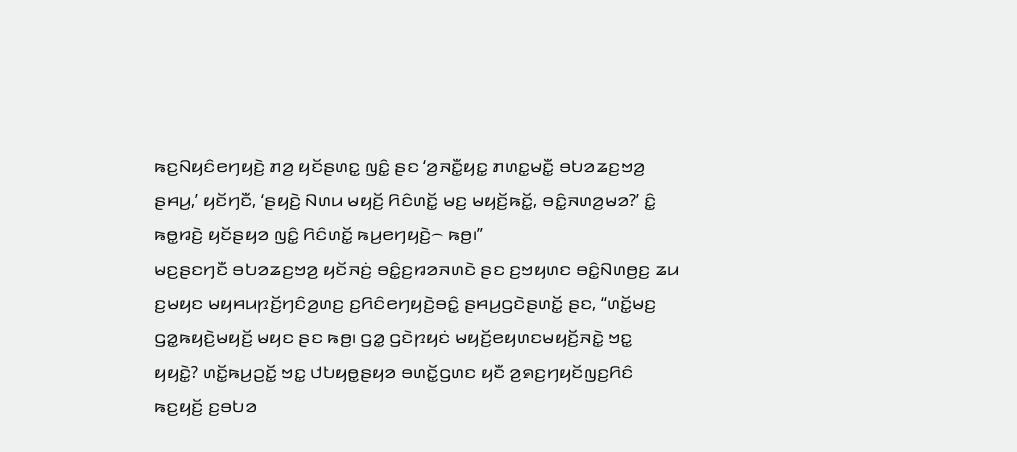ꤒꤢ꤬ꤡꤟꤢꤨꤕꤚꤟꤢꤧ꤬ ꤊꤤ꤬ ꤟꤢꤩꤔꤛꤢ꤭ ꤜꤢꤨ꤭ ꤔꤢ ‘ꤤ꤬ꤏꤢꤪ꤭ꤟꤢ꤭ ꤊꤛꤢ꤭ꤗꤢꤪ꤭ ꤋꤝꤤꤘꤢ꤬ꤠꤤ꤬ ꤔꤌꤣ꤬,’ ꤟꤢꤩꤚꤢꤪ, ‘ꤔꤟꤢꤧ꤬ ꤡꤛꤣ ꤗꤟꤢꤩ꤬ ꤖꤢꤨꤛꤢꤩ꤭ ꤗꤢ꤬ ꤗꤟꤢꤩ꤬ꤒꤢꤩ꤭, ꤋꤢꤨ꤭ꤏꤛꤤ꤬ꤗꤤ?’ ꤢꤨ꤭ ꤒꤥ꤭ꤙꤢꤧ꤬ ꤟꤢꤩꤔꤟꤤ ꤜꤢꤨ꤭ ꤖꤢꤨꤛꤢꤩ꤭ ꤒꤣ꤬ꤕꤚꤟꤢꤧ꤬꤮ ꤒꤥ꤬꤯”
ꤗꤢ꤬ꤔꤢꤚꤢꤪ ꤋꤝꤤꤘꤢ꤬ꤠꤤ꤬ ꤟꤢꤩꤏꤢꤦ꤬ ꤋꤢꤨ꤭ꤢ꤬ꤙꤤꤏꤛꤢꤧ ꤔꤢ ꤢ꤬ꤠꤟꤛꤢ ꤋꤢꤨ꤭ꤡꤛꤥ꤬ꤢ꤬ ꤘꤣ ꤢ꤬ꤗꤟꤢ ꤗꤟꤌꤣꤐꤢꤩ꤬ꤚꤢꤨꤤ꤬ꤛꤢ꤬ ꤢ꤬ꤖꤢꤨꤕꤚꤟꤢꤧ꤬ꤋꤢꤨ꤭ ꤔꤌꤣ꤬ꤞꤢꤧꤔꤛꤢꤩ꤭ ꤔꤢ, “ꤛꤢꤩ꤭ꤗꤢ꤬ ꤞꤤ꤭ꤒꤟꤢꤧ꤬ꤗꤟꤢꤩ꤬ ꤗꤟꤢ ꤔꤢ ꤒꤥ꤬꤯ ꤞꤤ꤭ ꤞꤢꤧꤐꤟꤢꤦ ꤗꤟꤢꤩ꤬ꤕꤟꤛꤢꤗꤟꤢꤩ꤬ꤏꤢꤧ꤭ ꤠꤢ꤭ ꤟꤟꤢꤧ꤭? ꤛꤢꤩ꤭ꤒꤣ꤬ꤑꤢꤩ꤭ ꤠꤢ꤭ ꤓꤝꤟꤥ꤭ꤔꤟꤤ ꤋꤛꤢꤩ꤭ꤞꤛꤢ ꤟꤢꤪ ꤤ꤬ꤎꤢ꤬ꤚꤟꤢꤩꤜꤢ꤬ꤖꤢꤨ ꤒꤢ꤬ꤟꤢꤩ꤬ ꤢ꤬ꤋꤝꤤ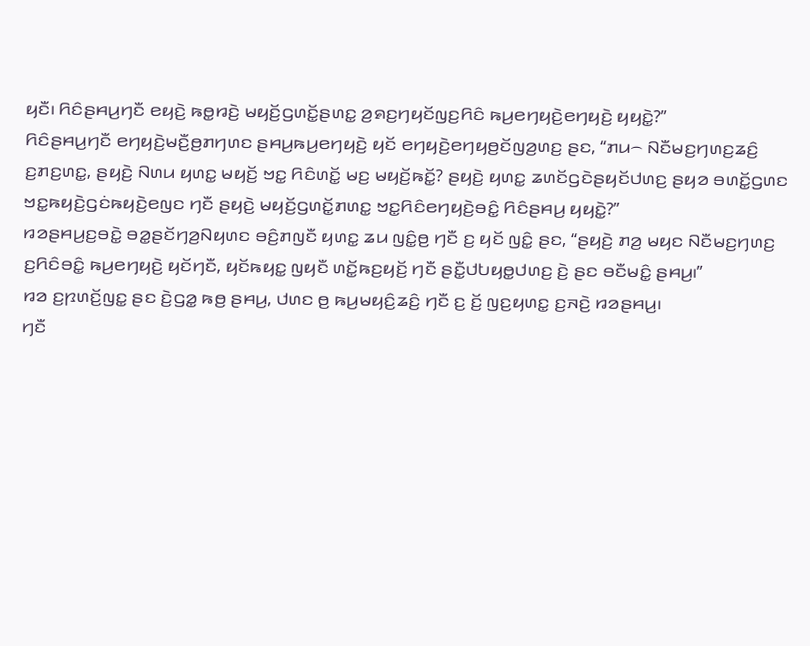ꤟꤢꤪ꤯ ꤖꤢꤨꤔꤌꤣ꤬ꤚꤢꤪ ꤕꤟꤢꤧ꤬ ꤒꤥ꤭ꤙꤢꤧ꤬ ꤗꤟꤢꤩ꤬ꤞꤛꤢꤩ꤭ꤔꤛꤢ꤭ ꤤ꤬ꤎꤢ꤬ꤚꤟꤢꤩꤜꤢ꤬ꤖꤢꤨ ꤒꤣ꤬ꤕꤚꤟꤢꤧ꤬ꤕꤚꤟꤢꤧ꤬ ꤟꤟꤢꤧ꤭?”
ꤖꤢꤨꤔꤌꤣ꤬ꤚꤢꤪ ꤕꤚꤟꤢꤧ꤬ꤗꤢꤪ꤬ꤥ꤬ꤊꤚꤛꤢ ꤔꤌꤣ꤬ꤒꤣ꤬ꤕꤚꤟꤢꤧ꤬ ꤟꤢꤩ ꤕꤚꤟꤢꤧ꤬ꤕꤚꤟꤥ꤬ꤢꤩꤜꤤ꤬ꤛꤢ꤬ ꤔꤢ, “ꤊꤣ꤮ ꤡꤢꤪꤗꤢ꤬ꤚꤛꤢ꤬ꤘꤢꤨ꤬ ꤢ꤬ꤊꤢ꤬ꤛꤢ꤭, ꤔꤟꤢꤧ꤬ ꤡꤛꤣ ꤟꤛꤢ꤭ ꤗꤟꤢꤩ꤬ ꤠꤢ꤭ ꤖꤢꤨꤛꤢꤩ꤭ ꤗꤢ꤬ ꤗꤟꤢꤩ꤬ꤒꤢꤩ꤭? ꤔꤟꤢꤧ꤬ ꤟꤛꤢ꤭ ꤘꤛꤢꤩꤞꤢꤧꤔꤟꤢꤩꤓꤛꤢ꤬ ꤔꤟꤤ ꤋꤛꤢꤩ꤭ꤞꤛꤢ ꤠꤢ꤭ꤒꤟꤢꤧ꤬ꤞꤢꤦꤒꤟꤢꤧ꤬ꤕꤜꤢ ꤚꤢꤪ ꤔꤟꤢꤧ꤬ ꤗꤟꤢꤩ꤬ꤞꤛꤢꤩ꤭ꤊꤛꤢ꤭ ꤠꤢ꤭ꤖꤢꤨꤕꤚꤟꤢꤧ꤬ꤋꤢꤨ꤭ ꤖꤢꤨꤔꤌꤣ꤬ ꤟꤟꤢꤧ꤭?”
ꤙꤤꤔꤌꤣ꤬ꤢ꤬ꤋꤢꤧ꤭ ꤋꤤ꤭ꤔꤢꤩꤚꤤ꤬ꤡꤟꤛꤢ ꤋꤢꤨ꤬ꤊꤜꤢꤪ ꤟꤛꤢ꤭ ꤘꤣ ꤜꤢꤨ꤭ꤥ꤬ ꤚꤢꤪ ꤢ꤬ ꤟꤢꤩ ꤜꤢꤨ꤭ ꤔꤢ, “ꤔꤟꤢꤧ꤬ ꤊꤤ꤬ ꤗꤟꤢ ꤡꤢꤪꤗꤢ꤬ꤚꤛꤢ꤬ ꤢ꤬ꤖꤢꤨꤋꤢꤨ꤭ ꤒꤣ꤬ꤕꤚꤟꤢꤧ꤬ ꤟꤢꤩꤚꤢꤪ, ꤟꤢꤩꤒꤟꤢ꤭ ꤜꤟꤢꤪ ꤛꤢꤩ꤭ꤒꤢ꤬ꤟꤢꤩ꤬ ꤚꤢꤪ ꤔꤢꤪ꤭ꤓꤝꤟꤥ꤭ꤓꤛꤢ꤬ ꤢꤧ꤬ ꤔꤢ ꤋꤢꤪꤗꤢꤨ꤭ ꤔꤌꤣ꤬꤯”
ꤙꤤ ꤢ꤬ꤐꤛꤢꤩ꤬ꤜꤢ꤭ ꤔꤢ ꤢꤧ꤬ꤞꤤ꤭ ꤒꤥ꤬ ꤔꤌꤣ꤬, ꤓꤛꤢ ꤥ꤬ ꤒꤣ꤬ꤗꤟꤢꤨ꤬ꤘꤢꤨ꤬ ꤚꤢꤪ ꤢ꤬ ꤢꤩ꤬ ꤜꤢ꤬ꤟꤛꤢ꤭ ꤢ꤬ꤏꤢꤧ꤬ ꤙꤤꤔꤌꤣ꤬꤯
ꤚꤢꤪ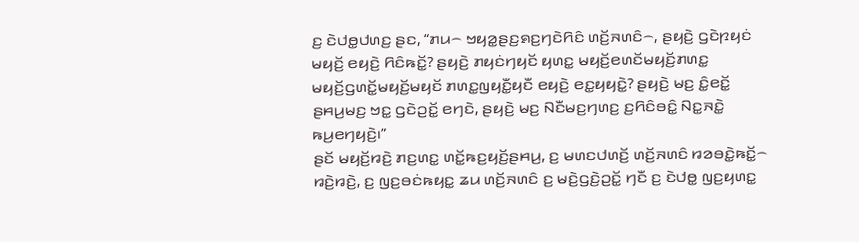ꤢ꤬ ꤢꤧꤓꤥ꤭ꤓꤛꤢ꤬ ꤔꤢ, “ꤊꤣ꤮ ꤠꤟꤤ꤭ꤔꤢ꤬ꤎꤢ꤬ꤚꤢꤧꤖꤢꤨ ꤛꤢꤩ꤬ꤏꤛꤢꤨ꤮, ꤔꤟꤢꤧ꤬ ꤞꤢꤧꤐꤟꤢꤦ ꤗꤟꤢꤩ꤬ ꤕꤟꤢꤧ꤬ ꤖꤢꤨꤒꤢꤩ꤭? ꤔꤟꤢꤧ꤬ ꤊꤟꤢꤦꤚꤟꤢꤩ ꤟꤛꤢ꤭ ꤗꤟꤢꤩ꤬ꤕꤛꤢꤩꤗꤟꤢꤩ꤬ꤊꤛꤢ꤭ ꤗꤟꤢꤩ꤬ꤞꤛꤢꤩ꤭ꤗꤟꤢꤩ꤬ꤗꤟꤢꤩ ꤊꤛꤢ꤭ꤜꤟꤢꤪ꤭ꤟꤢꤪ ꤕꤟꤢꤧ꤬ ꤕꤢ꤭ꤟꤟꤢꤧ꤭? ꤔꤟꤢꤧ꤬ ꤗꤢ꤬ ꤢꤨ꤭ꤕꤢꤩ꤭ ꤔꤌꤣ꤬ꤗꤢ꤬ ꤠꤢ꤭ ꤞꤢꤧꤑꤢꤩ꤭ ꤕꤚꤢꤧ, ꤔꤟꤢꤧ꤬ ꤗꤢ꤬ ꤡꤢꤪꤗꤢ꤬ꤚꤛꤢ꤬ ꤢ꤬ꤖꤢꤨꤋꤢꤨ꤭ ꤡꤢ꤭ꤏꤢꤧ꤭ ꤒꤣ꤬ꤕꤚꤟꤢꤧ꤬꤯”
ꤔꤢꤩ ꤗꤟꤢꤩ꤬ꤙꤢꤧ꤬ ꤊꤢ꤬ꤛꤢ꤭ ꤛꤢꤩ꤭ꤒꤢ꤬ꤟꤢꤩ꤬ꤔꤌꤣ꤬, ꤢ꤬ ꤗꤛꤢꤓꤛꤢꤩ꤬ ꤛꤢꤩ꤬ꤏꤛꤢꤨ ꤙꤤꤋꤢꤧ꤭ꤒꤢꤩ꤭꤮ ꤙꤢꤧ꤬ꤙꤢꤧ꤬, ꤢ꤬ ꤜꤢ꤬ꤋꤢꤦꤒꤟꤢ꤭ ꤘꤣ ꤛꤢꤩ꤬ꤏꤛꤢꤨ ꤢ꤬ ꤗꤢꤧ꤬ꤞꤢꤧ꤬ꤑꤢꤩ꤭ ꤚꤢꤪ ꤢ꤬ ꤢꤧꤓꤥ꤭ ꤜꤢ꤬ꤟꤛꤢ꤭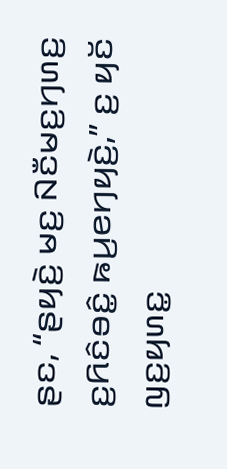ꤔꤢ, “ꤔꤟꤢꤧ꤬ ꤗꤢ꤬ ꤡꤢꤪꤗꤢ꤬ꤚꤛꤢ꤬ ꤢ꤬ꤖꤢꤨꤋꤢꤨ꤭ ꤒꤣ꤬ꤕꤚꤟꤢꤧ꤬,” ꤢ꤬ ꤟꤢꤩ ꤜꤢ꤬ꤟꤛꤢ꤭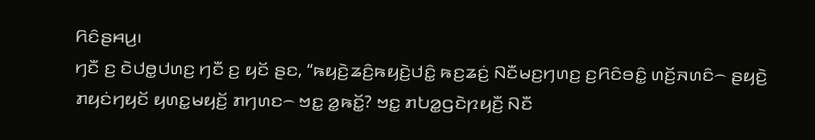ꤖꤢꤨꤔꤌꤣ꤬꤯
ꤚꤢꤪ ꤢ꤬ ꤢꤧꤓꤥ꤭ꤓꤛꤢ꤬ ꤚꤢꤪ ꤢ꤬ ꤟꤢꤩ ꤔꤢ, “ꤒꤟꤢꤧ꤬ꤘꤢꤨ꤬ꤒꤟꤢꤧ꤬ꤓꤢꤨ꤭ ꤒꤢ꤬ꤘꤢꤦ꤬ ꤡꤢꤪꤗꤢ꤬ꤚꤛꤢ꤬ ꤢ꤬ꤖꤢꤨꤋꤢꤨ꤭ ꤛꤢꤩ꤬ꤏꤛꤢꤨ꤮ ꤔꤟꤢꤧ꤬ ꤊꤟꤢꤦꤚꤟꤢꤩ ꤟꤛꤢ꤭ꤗꤟꤢꤩ꤬ ꤊꤚꤛꤢ꤮ ꤠꤢ꤭ ꤤ꤭ꤒꤢꤩ꤭? ꤠꤢ꤭ ꤊꤝꤤ꤭ꤞꤢꤧꤐꤟꤢꤪ꤬ ꤡꤢꤪ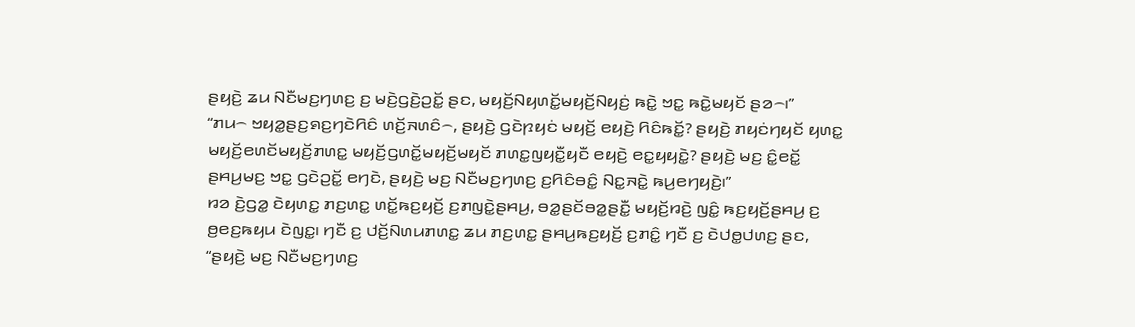ꤔꤟꤢꤧ꤬ ꤘꤣ ꤡꤢꤪꤗꤢ꤬ꤚꤛꤢ꤬ ꤢ꤬ ꤗꤢꤧ꤬ꤞꤢꤧ꤬ꤑꤢꤩ꤭ ꤔꤢ, ꤗꤟꤢꤩ꤬ꤡꤟꤛꤢꤩ꤭ꤗꤟꤢꤩ꤬ꤡꤟꤢꤦ꤬ ꤒꤢꤧ꤭ ꤠꤢ꤭ ꤒꤢꤧ꤭ꤗꤟꤢꤩ ꤔꤤ꤮꤯”
“ꤊꤣ꤮ ꤠꤟꤤ꤭ꤔꤢ꤬ꤎꤢ꤬ꤚꤢꤧꤖꤢꤨ ꤛꤢꤩ꤬ꤏꤛꤢꤨ꤮, ꤔꤟꤢꤧ꤬ ꤞꤢꤧꤐꤟꤢꤦ ꤗꤟꤢꤩ꤬ ꤕꤟꤢꤧ꤬ ꤖꤢꤨꤒꤢꤩ꤭? ꤔꤟꤢꤧ꤬ ꤊꤟꤢꤦꤚꤟꤢꤩ ꤟꤛꤢ꤭ ꤗꤟꤢꤩ꤬ꤕꤛꤢꤩꤗꤟꤢꤩ꤬ꤊꤛꤢ꤭ ꤗꤟꤢꤩ꤬ꤞꤛꤢꤩ꤭ꤗꤟꤢꤩ꤬ꤗꤟꤢꤩ ꤊꤛꤢ꤭ꤜꤟꤢꤪ꤭ꤟꤢꤪ ꤕꤟꤢꤧ꤬ ꤕꤢ꤭ꤟꤟꤢꤧ꤭? ꤔꤟꤢꤧ꤬ ꤗꤢ꤬ ꤢꤨ꤭ꤕꤢꤩ꤭ ꤔꤌꤣ꤬ꤗꤢ꤬ ꤠꤢ꤭ ꤞꤢꤧꤑꤢꤩ꤭ ꤕꤚꤢꤧ, ꤔꤟꤢꤧ꤬ ꤗꤢ꤬ ꤡꤢꤪꤗꤢ꤬ꤚꤛꤢ꤬ ꤢ꤬ꤖꤢꤨꤋꤢꤨ꤭ ꤡꤢ꤭ꤏꤢꤧ꤭ ꤒꤣ꤬ꤕꤚꤟꤢꤧ꤬꤯”
ꤙꤤ ꤢꤧ꤬ꤞꤤ꤭ ꤢꤧꤟꤛꤢ꤭ ꤊꤢ꤬ꤛꤢ꤭ ꤛꤢꤩ꤭ꤒꤢ꤬ꤟꤢꤩ꤬ ꤢ꤬ꤊꤜꤢꤧ꤭ꤔꤌꤣ꤬, ꤋꤤ꤭ꤔꤢꤩꤋꤤ꤭ꤔꤢꤪ꤭ ꤗꤟꤢꤩ꤬ꤙꤢꤧ꤬ ꤜꤢꤨ꤭ ꤒꤢ꤬ꤟꤢꤩ꤬ꤔꤌꤣ꤬ ꤢ꤬ ꤥ꤬ꤕꤢ꤬ꤒꤟꤣ ꤢꤧꤜꤢ꤭꤯ ꤚꤢꤪ ꤢ꤬ ꤓꤢꤩ꤬ꤡꤛꤣꤊꤛꤢ꤭ ꤘꤣ ꤊꤢ꤬ꤛꤢ꤭ ꤔꤌꤣ꤬ꤒꤢ꤬ꤟꤢꤩ꤬ ꤢ꤬ꤊꤢꤨ꤭ ꤚꤢꤪ ꤢ꤬ ꤢꤧꤓꤥ꤭ꤓꤛꤢ꤬ ꤔꤢ, “ꤔꤟꤢꤧ꤬ ꤗꤢ꤬ ꤡꤢꤪꤗꤢ꤬ꤚꤛꤢ꤬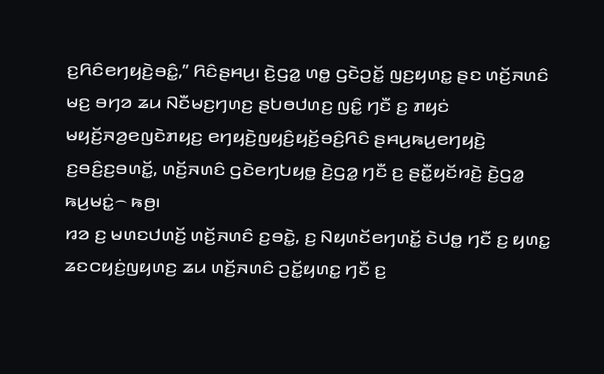ꤢ꤬ꤖꤢꤨꤕꤚꤟꤢꤧ꤬ꤋꤢꤨ꤭,” ꤖꤢꤨꤔꤌꤣ꤬꤯ ꤢꤧ꤬ꤞꤤ꤭ ꤛꤥ꤭ ꤞꤢꤧꤑꤢꤩ꤭ ꤜꤢ꤬ꤟꤛꤢ꤭ ꤔꤢ ꤛꤢꤩ꤬ꤏꤛꤢꤨ ꤗꤢ꤬ ꤋꤚꤤ ꤘꤣ ꤡꤢꤪꤗꤢ꤬ꤚꤛꤢ꤬ ꤔꤝꤥꤓꤛꤢ꤬ ꤜꤢꤨ꤭ ꤚꤢꤪ ꤢ꤬ ꤊꤟꤢꤦ ꤗꤟꤢꤩ꤬ꤏꤤ꤬ꤕꤜꤢꤧꤊꤟꤢ꤬ ꤕꤚꤟꤢꤧ꤬ꤜꤟꤢꤨ꤬ꤟꤢꤩ꤬ꤋꤢꤨ꤬ꤖꤢꤨ ꤔꤌꤣ꤬ꤒꤣ꤬ꤕꤚꤟꤢꤧ꤬ ꤢ꤬ꤋꤢꤨ꤬ꤢ꤬ꤋꤛꤢꤩ꤭, ꤛꤢꤩ꤬ꤏꤛꤢꤨ ꤞꤢꤧꤕꤚꤝꤟꤥ꤭ ꤢꤧ꤬ꤞꤤ꤭ ꤚꤢꤪ ꤢ꤬ ꤔꤢꤪ꤭ꤟꤢꤩꤙꤢꤧ꤬ ꤢꤧ꤬ꤞꤤ꤭ ꤒꤣ꤬ꤗꤢꤦ꤭꤮ ꤒꤥ꤬꤯
ꤙꤤ ꤢ꤬ ꤗꤛꤢꤓꤛꤢꤩ꤬ ꤛꤢꤩ꤬ꤏꤛꤢꤨ ꤢ꤬ꤋꤢꤧ꤭, ꤢ꤬ ꤡꤟꤛꤢꤩꤕꤚꤛꤢꤩ꤭ ꤢꤧꤓꤥ꤭ ꤚꤢꤪ ꤢ꤬ ꤟꤛꤢ꤭ ꤘꤢꤍꤟꤢꤦ꤬ꤜꤟꤛꤢ꤬ ꤘꤣ ꤛꤢꤩ꤬ꤏꤛꤢꤨ ꤑꤢꤩ꤭ꤟꤛꤢ꤭ ꤚꤢꤪ ꤢ꤬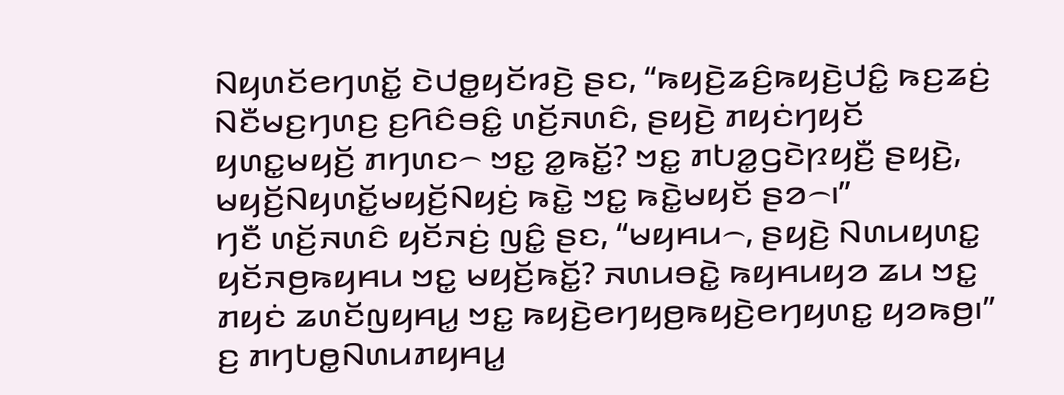ꤡꤟꤛꤢꤩꤕꤚꤛꤢꤩ꤭ ꤢꤧꤓꤥ꤭ꤟꤢꤩꤙꤢꤧ꤬ ꤔꤢ, “ꤒꤟꤢꤧ꤬ꤘꤢꤨ꤬ꤒꤟꤢꤧ꤬ꤓꤢꤨ꤭ ꤒꤢ꤬ꤘꤢꤦ꤬ ꤡꤢꤪꤗꤢ꤬ꤚꤛꤢ꤬ ꤢ꤬ꤖꤢꤨꤋꤢꤨ꤭ ꤛꤢꤩ꤬ꤏꤛꤢꤨ, ꤔꤟꤢꤧ꤬ ꤊꤟꤢꤦꤚꤟꤢꤩ ꤟꤛꤢ꤭ꤗꤟꤢꤩ꤬ ꤊꤚꤛꤢ꤮ ꤠꤢ꤭ ꤤ꤭ꤒꤢꤩ꤭? ꤠꤢ꤭ ꤊꤝꤤ꤭ꤞꤢꤧꤐꤟꤢꤪ꤬ ꤔꤟꤢꤧ꤬, ꤗꤟꤢꤩ꤬ꤡꤟꤛꤢꤩ꤭ꤗꤟꤢꤩ꤬ꤡꤟꤢꤦ꤬ ꤒꤢꤧ꤭ ꤠꤢ꤭ ꤒꤢꤧ꤭ꤗꤟꤢꤩ ꤔꤤ꤮꤯”
ꤚꤢꤪ ꤛꤢꤩ꤬ꤏꤛꤢꤨ ꤟꤢꤩꤏꤢꤦ꤬ ꤜꤢꤨ꤭ ꤔꤢ, “ꤗꤟꤌꤣ꤮, ꤔꤟꤢꤧ꤬ ꤡꤛꤣꤟꤛꤢ꤭ ꤟꤢꤩꤏꤥ꤬ꤒꤟꤌꤣ ꤠꤢ꤭ ꤗꤟꤢꤩ꤬ꤒꤢꤩ꤭? ꤏꤛꤣꤋꤢꤧ꤭ ꤒꤟꤌꤣꤟꤤ ꤘꤣ ꤠꤢ꤭ ꤊꤟꤢꤦ ꤘꤛꤢꤩꤜꤟꤌꤣ꤭ ꤠꤢ꤭ ꤒꤟꤢꤧ꤬ꤕꤚꤟꤥ꤬ꤒꤟꤢꤧ꤬ꤕꤚꤟꤛꤢ꤭ ꤟꤤꤒꤥ꤬꤯”
ꤢ꤬ ꤊꤚꤝꤥ꤭ꤡꤛꤣꤊꤟꤌꤣ꤭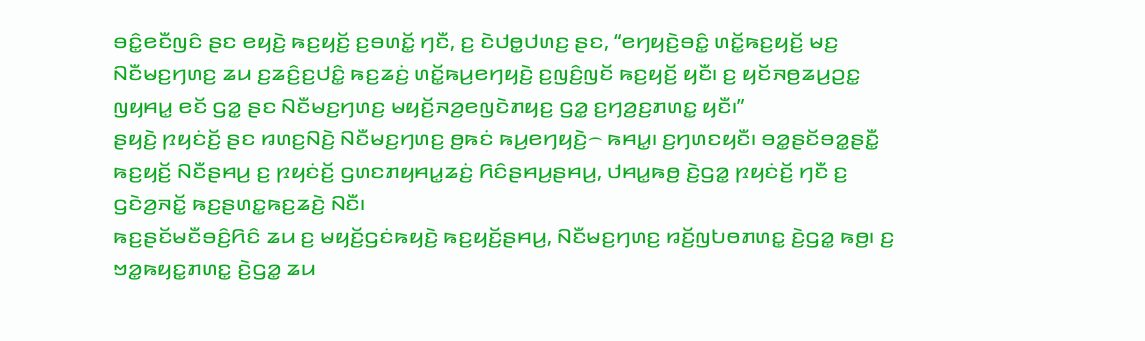ꤋꤢꤨ꤭ꤕꤢꤪꤜꤢꤨ ꤔꤢ ꤕꤟꤢꤧ꤬ ꤒꤢ꤬ꤟꤢꤩ꤬ ꤢ꤬ꤋꤛꤢꤩ꤭ ꤚꤢꤪ, ꤢ꤬ ꤢꤧꤓꤥ꤭ꤓꤛꤢ꤬ ꤔꤢ, “ꤕꤚꤟꤢꤧ꤬ꤋꤢꤨ꤭ ꤛꤢꤩ꤭ꤒꤢ꤬ꤟꤢꤩ꤬ ꤗꤢ꤬ ꤡꤢꤪꤗꤢ꤬ꤚꤛꤢ꤬ ꤘꤣ ꤢ꤬ꤘꤢꤨ꤬ꤢ꤬ꤓꤢꤨ꤭ ꤒꤢ꤬ꤘꤢꤦ꤬ ꤛꤢꤩ꤭ꤒꤣ꤬ꤕꤚꤟꤢꤧ꤬ ꤢ꤬ꤜꤢꤨ꤬ꤜꤢꤩ ꤒꤢ꤬ꤟꤢꤩ꤬ ꤟꤢꤪ꤯ ꤢ꤬ ꤟꤢꤩꤏꤥ꤬ꤘꤣ꤬ꤑꤢ꤭ ꤜꤟꤌꤣ꤭ ꤕꤢꤩ ꤞꤤ꤭ ꤔꤢ ꤡꤢꤪꤗꤢ꤬ꤚꤛꤢ꤬ ꤗꤟꤢꤩ꤬ꤏꤤ꤬ꤕꤜꤢꤧꤊꤟꤢ꤬ ꤞꤤ꤭ ꤢ꤬ꤚꤤ꤬ꤢ꤬ꤊꤛꤢ꤭ ꤟꤢꤪ꤯”
ꤔꤟꤢꤧ꤬ ꤐꤟꤢꤦꤢꤩ꤬ ꤔꤢ ꤙꤛꤢ꤬ꤡꤢꤧ꤬ ꤡꤢꤪꤗꤢ꤬ꤚꤛꤢ꤬ ꤥ꤬ꤒꤢꤦ ꤒꤣ꤬ꤕꤚꤟꤢꤧ꤬꤮ ꤒꤌꤣ꤭꤯ ꤢ꤬ꤚꤛꤢꤟꤢꤪ꤯ ꤋꤤ꤭ꤔꤢꤩꤋꤤ꤭ꤔꤢꤪ꤭ ꤒꤢ꤬ꤟꤢꤩ꤬ ꤡꤢꤪꤔꤌꤣ꤬ ꤢ꤬ ꤐꤟꤢꤦꤢꤩ꤬ ꤞꤛꤢꤊꤟꤌꤣ꤭ꤘꤢꤦ꤬ ꤖꤢꤨꤔꤌꤣ꤬ꤔꤌꤣ꤬, ꤓꤌꤣ꤭ꤒꤥ꤬ ꤢꤧ꤬ꤞꤤ꤭ ꤐꤟꤢꤦꤢꤩ꤬ ꤚꤢꤪ ꤢ꤬ ꤞꤢꤧꤤ꤬ꤏꤢꤩ꤭ ꤒꤢ꤬ꤔꤛꤢ꤭ꤒꤢ꤬ꤘꤢꤧ꤬ ꤡꤢꤪ꤯
ꤒꤢ꤬ꤔꤢꤩꤗꤢꤪꤋꤢꤨ꤬ꤖꤢꤨ ꤘꤣ ꤢ꤬ ꤗꤟꤢꤩ꤬ꤞꤢꤦꤒꤟꤢꤧ꤬ ꤒꤢ꤬ꤟꤢꤩ꤬ꤔꤌꤣ꤬, ꤡꤢꤪꤗꤢ꤬ꤚꤛꤢ꤬ ꤙꤢꤩ꤬ꤜꤝꤥꤊꤛꤢ꤭ ꤢꤧ꤬ꤞꤤ꤭ ꤒꤥ꤬꤯ ꤢ꤬ ꤠꤤ꤭ꤒꤟꤢ꤭ꤊꤛꤢ꤭ ꤢꤧ꤬ꤞꤤ꤭ ꤘꤣ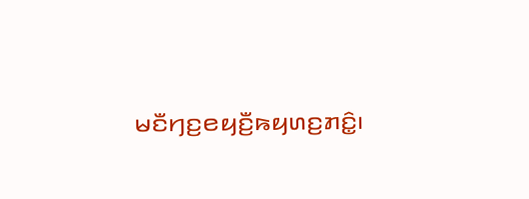ꤗꤢꤪꤚꤢ꤬ꤕꤟꤢꤪ꤬ꤒꤟꤛꤢ꤬ꤊꤢꤨ꤭꤯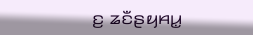ꤢ꤬ ꤘꤢꤪꤔꤟꤌꤣ꤭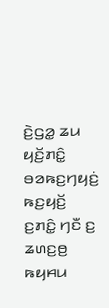ꤢꤧ꤬ꤞꤤ꤭ ꤘꤣ ꤟꤢꤩ꤬ꤊꤢꤨ꤭ ꤋꤤꤒꤢ꤬ꤚꤟꤢꤦ꤬ ꤒꤢ꤬ꤟꤢꤩ꤬ ꤢ꤬ꤊꤢꤨ꤭ ꤚꤢꤪ ꤢ꤬ ꤘꤛꤢ꤬ꤥ꤬ ꤒꤟꤌꤣ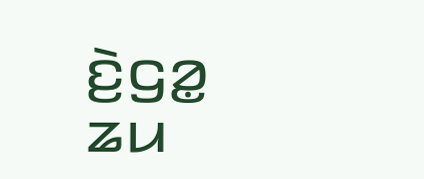ꤢꤧ꤬ꤞꤤ꤭ ꤘꤣ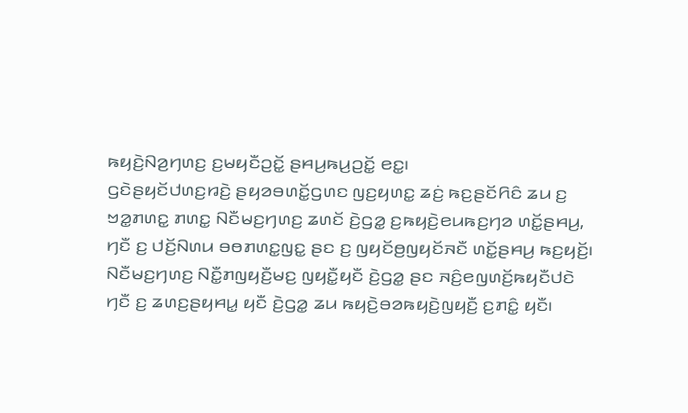ꤒꤟꤢꤧ꤬ꤡꤤ꤬ꤚꤛꤢ꤬ ꤢ꤬ꤗꤟꤢꤪꤑꤢꤩ꤭ ꤔꤌꤣ꤬ꤒꤣ꤬ꤑꤢꤩ꤭ ꤕꤢ꤭꤯
ꤞꤢꤧꤔꤟꤢꤩꤓꤛꤢ꤬ꤙꤢꤧ꤬ ꤔꤟꤤꤋꤛꤢꤩ꤭ꤞꤛꤢ ꤜꤢ꤬ꤟꤛꤢ꤭ ꤘꤢꤦ꤬ ꤒꤢ꤬ꤔꤢꤩꤖꤢꤨ ꤘꤣ ꤢ꤬ ꤠꤤ꤭ꤊꤛꤢ꤭ ꤊꤛꤢ꤭ ꤡꤢꤪꤗꤢ꤬ꤚꤛꤢ꤬ ꤘꤛꤢꤩ ꤢꤧ꤬ꤞꤤ꤭ ꤢ꤬ꤒꤟꤢꤧ꤬ꤕꤣꤒꤢ꤬ꤚꤤ ꤛꤢꤩ꤭ꤔꤌꤣ꤬, ꤚꤢꤪ ꤢ꤬ ꤓꤢꤩ꤬ꤡꤛꤣ ꤋꤥꤊꤛꤢ꤭ꤜꤢ꤭ ꤔꤢ ꤢ꤬ ꤜꤟꤢꤩꤥ꤬ꤜꤟꤢꤩꤏꤢꤪ ꤛꤢꤩ꤭ꤔꤌꤣ꤬ ꤒꤢ꤬ꤟꤢꤩ꤬꤯ ꤡꤢꤪꤗꤢ꤬ꤚꤛꤢ꤬ ꤡꤢꤪ꤭ꤊꤜꤟꤢꤪ꤬ꤗꤢ꤬ ꤜꤟꤢꤪ꤭ꤟꤢꤪ ꤢꤧ꤬ꤞꤤ꤭ ꤔꤢ ꤏꤢꤨ꤬ꤕꤜꤛꤢꤩ꤬ꤒꤟꤢꤪꤓꤢꤧ ꤚꤢꤪ ꤢ꤬ ꤘꤛꤢ꤬ꤔꤟꤌꤣ꤭ ꤟꤢꤪ ꤢꤧ꤬ꤞꤤ꤭ ꤘꤣ ꤒꤟꤢꤧ꤬ꤋꤤꤒꤟꤢꤧ꤬ꤜꤟꤢꤪ꤬ ꤢ꤬ꤊꤢꤨ꤭ ꤟꤢꤪ꤯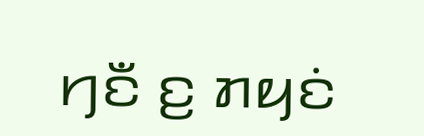ꤚꤢꤪ ꤢ꤬ ꤊꤟꤢꤦ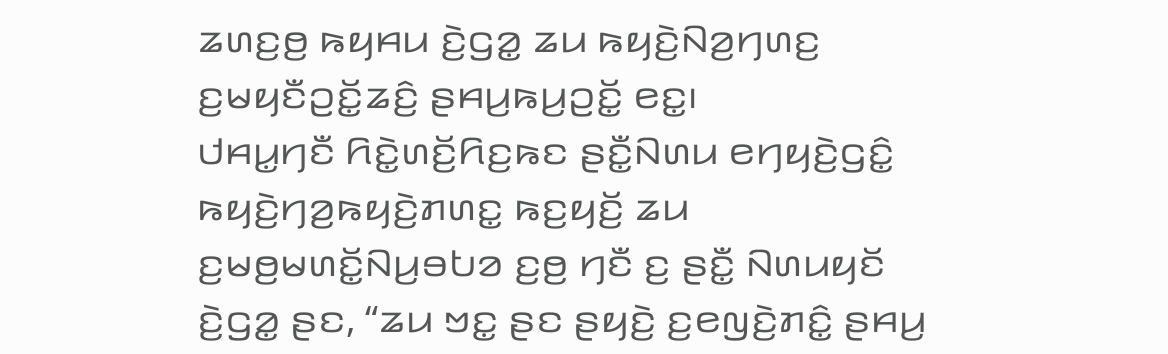ꤘꤛꤢ꤬ꤥ꤬ ꤒꤟꤌꤣ ꤢꤧ꤬ꤞꤤ꤭ ꤘꤣ ꤒꤟꤢꤧ꤬ꤡꤤ꤬ꤚꤛꤢ꤬ ꤢ꤬ꤗꤟꤢꤪꤑꤢꤩ꤭ꤘꤢꤨ꤬ ꤔꤌꤣ꤬ꤒꤣ꤬ꤑꤢꤩ꤭ ꤕꤢ꤭꤯
ꤓꤌꤣ꤭ꤚꤢꤪ ꤖꤢꤧ꤭ꤛꤢꤩ꤬ꤖꤢ꤬ꤒꤢ ꤔꤢꤪ꤭ꤡꤛꤣ ꤕꤚꤟꤢꤧ꤬ꤞꤢꤨ꤭ ꤒꤟꤢꤧ꤬ꤚꤤ꤬ꤒꤟꤢꤧ꤬ꤊꤛꤢ꤭ ꤒꤢ꤬ꤟꤢꤩ꤬ ꤘꤣ ꤢ꤬ꤗꤥ꤬ꤗꤛꤢꤩ꤭ꤡꤣ꤬ꤋꤝꤤ ꤢ꤬ꤥ꤬ ꤚꤢꤪ ꤢ꤬ ꤔꤢꤪ꤭ ꤡꤛꤣꤟꤢꤩ ꤢꤧ꤬ꤞꤤ꤭ ꤔꤢ, “ꤘꤣ ꤠꤢ꤭ ꤔꤢ ꤔꤟꤢꤧ꤬ ꤢ꤬ꤕꤜꤢꤧ꤬ꤊꤢꤨ꤭ ꤔꤌꤣ꤬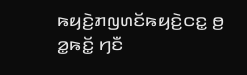ꤒꤟꤢꤧ꤬ꤊꤜꤛꤢꤩꤒꤟꤢꤧ꤬ꤍꤢ꤭ ꤥ꤬ ꤤ꤭ꤒꤢꤩ꤭ ꤚꤢꤪ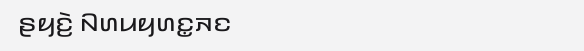ꤔꤟꤢꤧ꤬ ꤡꤛꤣꤟꤛꤢ꤭ꤏꤢ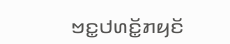ꤠꤢ꤭ꤓꤛꤢꤩ꤭ꤊꤟꤢꤩ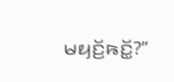ꤗꤟꤢꤩ꤬ꤒꤢꤩ꤭?”